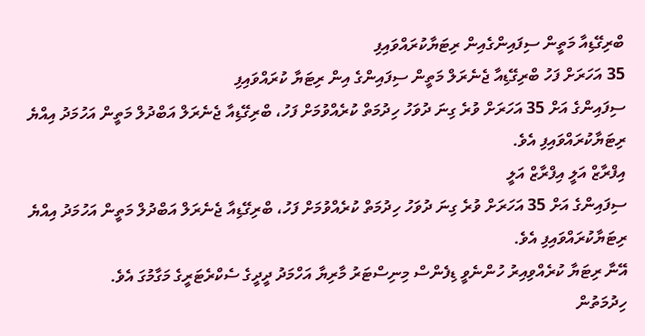ބްރިގޭޑިއާ މަތީން ސިފައިންގެއިން ރިޓަޔާކުރައްވައިފި
35 އަހަރަށް ފަހު ބްރިގޭޑިއާ ޖެނެރަލް މަތީން ސިފައިންގެ އިން ރިޓަޔާ ކުރައްވައިފި
ސިފައިންގެ އަށް 35 އަހަރަށް ވުރެ ގިނަ ދުވަހު ހިދުމަތް ކުރެއްވުމަށް ފަހު، ބްރިގޭޑިއާ ޖެނެރަލް އަބްދުލް މަތީން އަހުމަދު އިއްޔެ ރިޓަޔާކުރައްވައިފި އެވެ.
އިފްރާޒް އަލީ އިފްރާޒް އަލީ
ސިފައިންގެ އަށް 35 އަހަރަށް ވުރެ ގިނަ ދުވަހު ހިދުމަތް ކުރެއްވުމަށް ފަހު، ބްރިގޭޑިއާ ޖެނެރަލް އަބްދުލް މަތީން އަހުމަދު އިއްޔެ ރިޓަޔާކުރައްވައިފި އެވެ.
އޭނާ ރިޓަޔާ ކުރެއްވިއިރު ހުންނެވީ ޑިފެންސް މިނިސްޓަރު މާރިޔާ އަހްމަދު ދީދީގެ ސެކްރެޓަރީގެ މަގާމުގަ އެވެ.
ހިދުމަތުން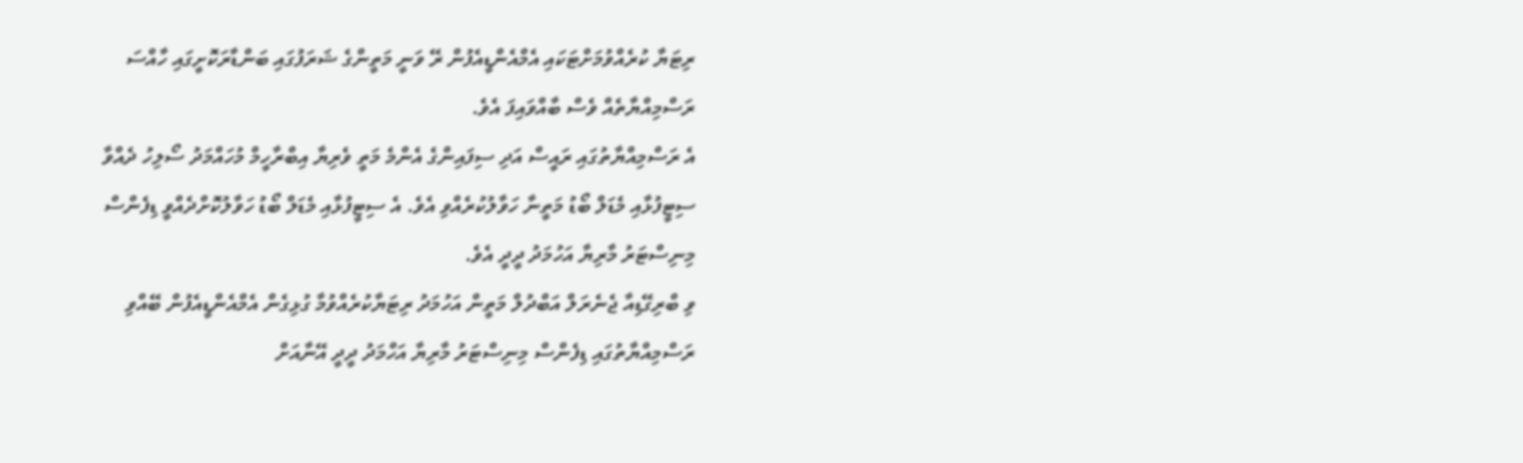ރިޓަޔާ ކުރެއްވުމަށްޓަކައި އެމްއެންޑީއެފުން ރޭ ވަނީ މަތީންގެ ޝަރަފުގައި ބަންޑާރަކޮށީގައި ހާއްސަ ރަސްމިއްޔާތެއް ވެސް ބާއްވައިފަ އެވެ.
އެ ރަސްމިއްޔާތުގައި ރައީސް އަދި ސިފައިންގެ އެންމެ މަތީ ވެރިޔާ އިބްރާހީމް މުހައްމަދު ސޯލިހު ދެއްވާ ސިޓީފުޅާއި މެޑަލް ބޯޑު މަތީނާ ހަވާލުކުރެއްވި އެވެ. އެ ސިޓީފުޅާއި މެޑަލް ބޯޑު ހަވާލުކޮށްދެއްވީ ޑިފެންސް މިނިސްޓަރު މާރިޔާ އަހުމަދު ދީދީ އެވެ.
ވި ބްރިގޭޑިއާ ޖެނެރަލް އަބްދުލް މަތީން އަހުމަދު ރިޓަޔާކުރެއްވުމާ ގުޅިގެން އެމްއެންޑީއެފުން ބޭއްވި ރަސްމިއްޔާތުގައި ޑިފެންސް މިނިސްޓަރު މާރިޔާ އަހްމަދު ދީދީ އޭނާއަށް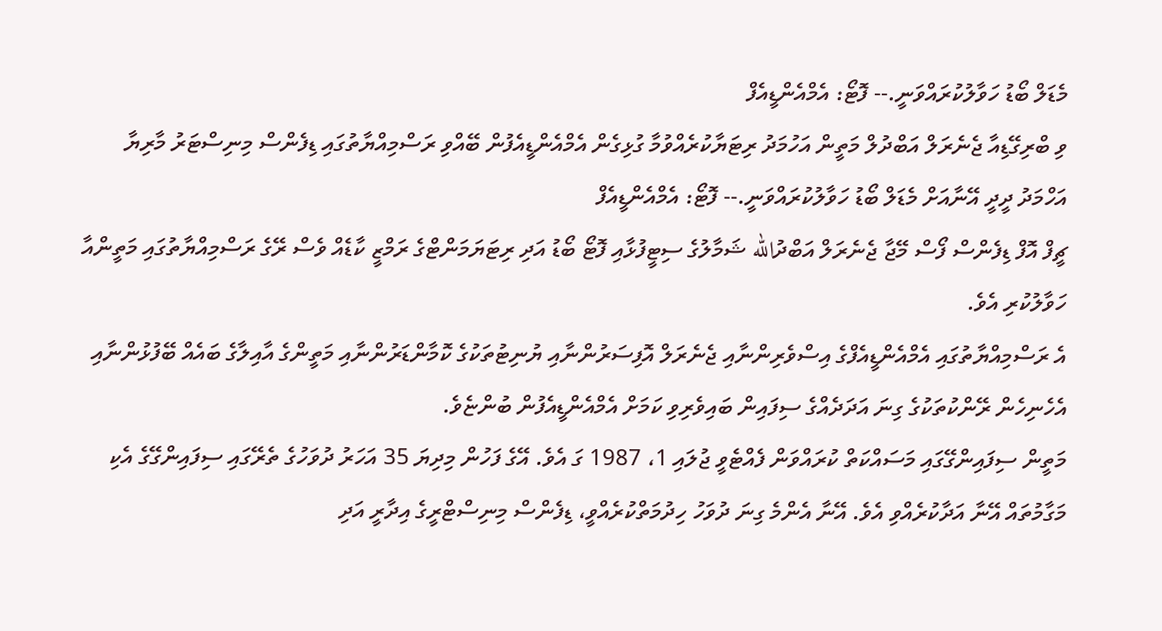މެޑަލް ބޯޑު ހަވާލުކުރައްވަނީ.-- ފޮޓޯ: އެމްއެންޑީއެފް
ވި ބްރިގޭޑިއާ ޖެނެރަލް އަބްދުލް މަތީން އަހުމަދު ރިޓަޔާކުރެއްވުމާ ގުޅިގެން އެމްއެންޑީއެފުން ބޭއްވި ރަސްމިއްޔާތުގައި ޑިފެންސް މިނިސްޓަރު މާރިޔާ އަހްމަދު ދީދީ އޭނާއަށް މެޑަލް ބޯޑު ހަވާލުކުރައްވަނީ.-- ފޮޓޯ: އެމްއެންޑީއެފް
ޗީފް އޮފް ޑިފެންސް ފޯސް މޭޖާ ޖެނެރަލް އަބްދުالله ޝަމާލުގެ ސިޓީފުޅާއި ފޮޓޯ ބޯޑު އަދި ރިޓަޔަމަންޓްގެ ރަމްޒީ ކާޑެއް ވެސް ރޭގެ ރަސްމިއްޔާތުގައި މަތީންއާ ހަވާލުކުރި އެވެ.
އެ ރަސްމިއްޔާތުގައި އެމްއެންޑީއެފްގެ އިސްވެރިންނާއި ޖެނެރަލް އޮފިސަރުންނާއި ޔުނިޓުތަކުގެ ކޮމާންޑަރުންނާއި މަތީންގެ އާއިލާގެ ބައެއް ބޭފުޅުންނާއި އެހެނިހެން ރޭންކުތަކުގެ ގިނަ އަދަދެއްގެ ސިފައިން ބައިވެރިވި ކަމަށް އެމްއެންޑީއެފުން ބުންޏެވެ.
މަތީން ސިފައިންގޭގައި މަސައްކަތް ކުރައްވަން ފެއްޓެވީ ޖުލައި 1، 1987 ގަ އެވެ. އޭގެ ފަހުން މިދިޔަ 35 އަހަރު ދުވަހުގެ ތެރޭގައި ސިފައިންގޭގެ އެކި މަގާމުތައް އޭނާ އަދާކުރެއްވި އެވެ. އޭނާ އެންމެ ގިނަ ދުވަހު ހިދުމަތްކުރެއްވީ، ޑިފެންސް މިނިސްޓްރީގެ އިދާރީ އަދި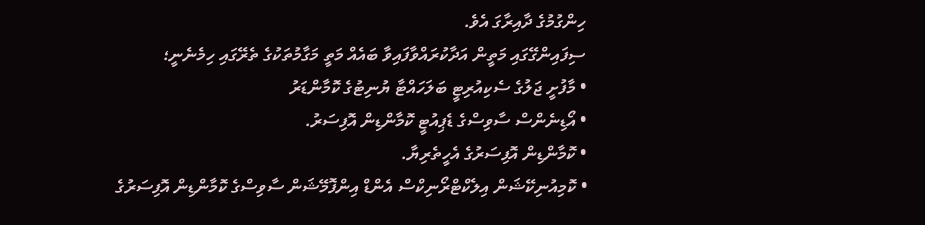ހިންގުމުގެ ދާއިރާގަ އެވެ.
ސިފައިންގޭގައި މަތީން އަދާކުރައްވާފައިވާ ބައެއް މަތީ މަގާމުތަކުގެ ތެރޭގައި ހިމެނެނީ؛
• މާފުށީ ޖަލުގެ ސެކިއުރިޓީ ބަލަހައްޓާ ޔުނިޓުގެ ކޮމާންޑަރު
• އޯޑިނެންސް ސާވިސްގެ ޑެޕިއުޓީ ކޮމާންޑިން އޮފިސަރު.
• ކޮމާންޑިން އޮފިސަރުގެ އެހީތެރިޔާ.
• ކޮމިއުނިކޭޝަން އިލެކްޓްރޯނިކްސް އެންޑް އިންފޮމޭޝަން ސާވިސްގެ ކޮމާންޑިން އޮފިސަރުގެ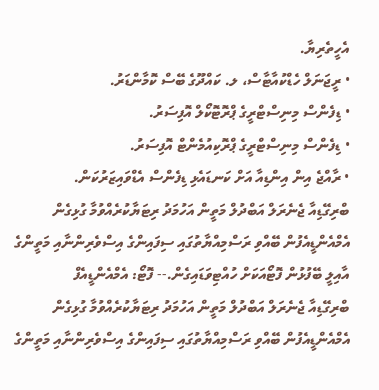އެހީތެރިޔާ.
• ރީޖަނަލް ހެޑްކުއާޓާސް، ލ. ކައްދޫގެ ބޭސް ކޮމާންޑަރު.
• ޑިފެންސް މިނިސްޓްރީގެ ޕްރޮޓޮކޯލް އޮފިސަރު.
• ޑިފެންސް މިނިސްޓްރީގެ ޕްރޮކިއުމެންޓް އޮފިސަރު.
• ރާއްޖެ އިން އިންޑިއާ އަށް ކަނޑައެޅި ޑިފެންސް އެޑްވައިޒަރުކަން.
ބްރިގޭޑިއާ ޖެނެރަލް އަބްދުލް މަތީން އަހުމަދު ރިޓަޔާކުރެއްވުމާ ގުޅިގެން އެމްއެންޑީއެފުން ބޭއްވި ރަސްމިއްޔާތުގައި ސިފައިންގެ އިސްވެރިންނާއި މަތީންގެ އާއިލީ ބޭފުޅުން ފޮޓޯއަކަށް ހުއްޓިވަޑައިގެން.-- ފޮޓޯ: އެމްއެންޑީއެފް
ބްރިގޭޑިއާ ޖެނެރަލް އަބްދުލް މަތީން އަހުމަދު ރިޓަޔާކުރެއްވުމާ ގުޅިގެން އެމްއެންޑީއެފުން ބޭއްވި ރަސްމިއްޔާތުގައި ސިފައިންގެ އިސްވެރިންނާއި މަތީންގެ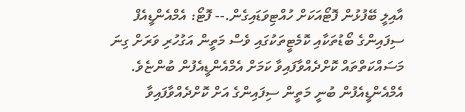އާއިލީ ބޭފުޅުން ފޮޓޯއަކަށް ހުއްޓިވަޑައިގެން.-- ފޮޓޯ: އެމްއެންޑީއެފް
ސިފައިންގެ ބޯޑުތަކާއި ކޮމެޓީތަކުގައި ވެސް މަތީން އަގުހުރި ވަރަށް ގިނަ މަސައްކަތްތައް ކޮށްދެއްވާފައިވާ ކަމަށް އެމްއެންޑީއެފުން ބުންޏެވެ.
އެމްއެންޑީއެފުން ބުނީ މަތީން ސިފައިންގެ އަށް ކޮށްދެއްވާފައިވާ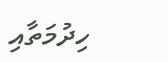ހިދުމަތާއި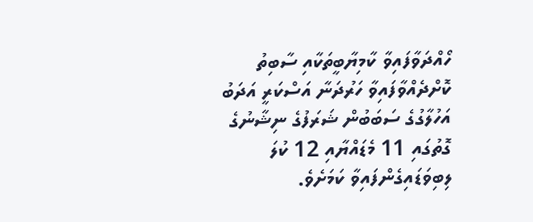ހޯއްދަވާފައިވާ ކާމިޔާބީތަކާއި ސާބިތު ކޮށްދެއްވާފައިވާ ހަރުދަނާ އަސްކަރީ އަދަބު އަހުލާގުގެ ސަބަބުން ޝަރަފުގެ ނިޝާނުގެ ގޮތުގައި 11 މެޑައްޔާއި 12 ކުލަ ލިބިވަޑައިގެންފައިވާ ކަމަށެވެ.